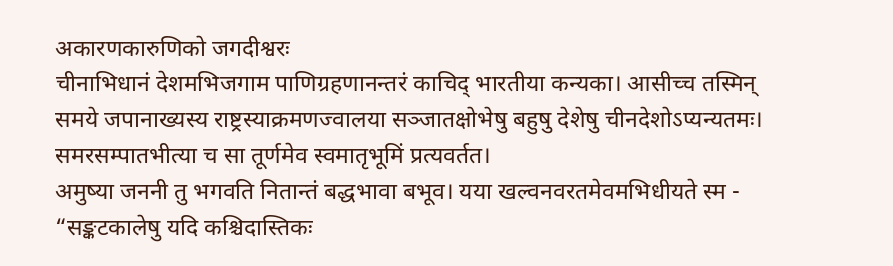अकारणकारुणिको जगदीश्वरः
चीनाभिधानं देशमभिजगाम पाणिग्रहणानन्तरं काचिद् भारतीया कन्यका। आसीच्च तस्मिन् समये जपानाख्यस्य राष्ट्रस्याक्रमणज्वालया सञ्जातक्षोभेषु बहुषु देशेषु चीनदेशोऽप्यन्यतमः। समरसम्पातभीत्या च सा तूर्णमेव स्वमातृभूमिं प्रत्यवर्तत।
अमुष्या जननी तु भगवति नितान्तं बद्धभावा बभूव। यया खल्वनवरतमेवमभिधीयते स्म - “सङ्कटकालेषु यदि कश्चिदास्तिकः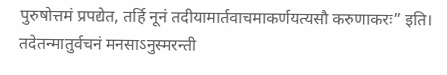पुरुषोत्तमं प्रपद्येत, तर्हि नूनं तदीयामार्तवाचमाकर्णयत्यसौ करुणाकरः” इति।
तदेतन्मातुर्वचनं मनसाऽनुस्मरन्ती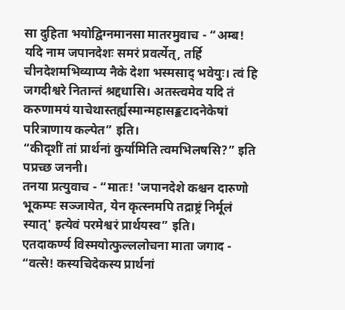सा दुहिता भयोद्विग्नमानसा मातरमुवाच - “अम्ब! यदि नाम जपानदेशः समरं प्रवर्त्येत्, तर्हि चीनदेशमभिव्याप्य नैके देशा भस्मसाद् भवेयुः। त्वं हि जगदीश्वरे नितान्तं श्रद्दधासि। अतस्त्वमेव यदि तं करुणामयं याचेथास्तर्ह्यस्मान्महासङ्कटादनेकेषां परित्राणाय कल्पेत” इति।
“कीदृशीं तां प्रार्थनां कुर्यामिति त्वमभिलषसि?” इति पप्रच्छ जननी।
तनया प्रत्युवाच - “मातः! 'जपानदेशे कश्चन दारुणो भूकम्पः सञ्जायेत, येन कृत्स्नमपि तद्राष्ट्रं निर्मूलं स्यात्' इत्येवं परमेश्वरं प्रार्थयस्व” इति।
एतदाकर्ण्य विस्मयोत्फुल्ललोचना माता जगाद - “वत्से! कस्यचिदेकस्य प्रार्थनां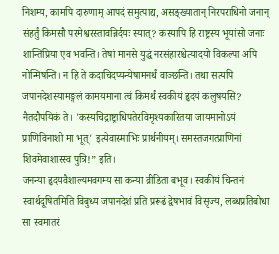निशम्य, कामपि दारुणाम् आपदं समुत्पाद्य, असङ्ख्यातान् निरपराधिनो जनान् संहर्तुं किमसौ परमेश्वरस्तावन्निर्दयः स्यात्? कस्यापि हि राष्ट्रस्य भूयांसो जनाः शान्तिप्रिया एव भवन्ति। तेषां मानसे युद्धं नरसंहारश्चेत्यादयो विकल्पा अपि नोन्मिषन्ति। न हि ते कदाचिदप्यन्येषामनर्थं वाञ्छन्ति। तथा सत्यपि जपानदेशस्यामङ्गलं कामयमाना त्वं किमर्थं स्वकीयं हृदयं कलुषयसि? नैतदौपयिकं ते। 'कस्यचिद्राष्ट्राधिपतेरविमृश्यकारितया जायमानोऽयं प्राणिविनाशो मा भूत्' इत्येवास्माभिः प्रार्थनीयम्। समस्तजगत्प्राणिनां शिवमेवाशास्स्व पुत्रि!” इति।
जनन्या हृदयवैशाल्यमवगम्य सा कन्या व्रीडिता बभूव। स्वकीयं चिन्तनं स्वार्थदूषितमिति विबुध्य जपानदेशं प्रति प्ररूढं द्वेषभावं विसृज्य, लब्धप्रतिबोधा सा स्वमातरं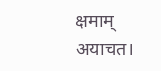क्षमाम् अयाचत।